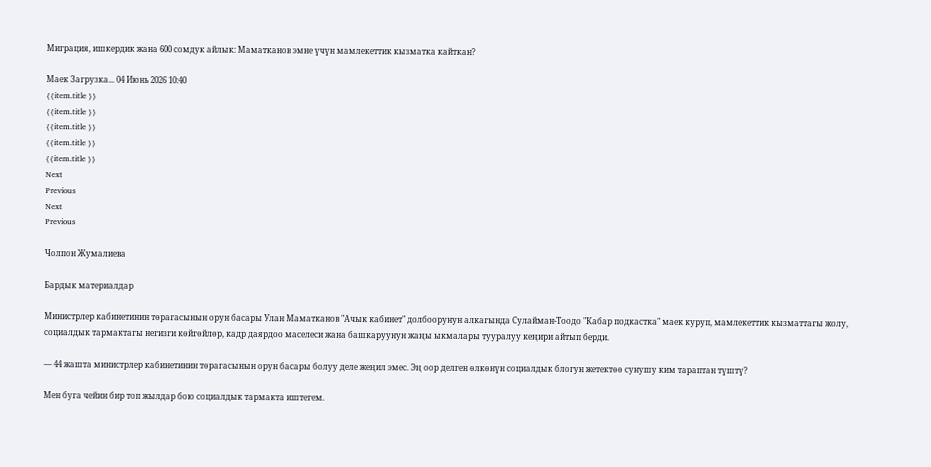Миграция, ишкердик жана 600 сомдук айлык: Маматканов эмне үчүн мамлекеттик кызматка кайткан?

Маек Загрузка... 04 Июнь 2026 10:40
{{item.title }}
{{item.title }}
{{item.title }}
{{item.title }}
{{item.title }}
Next
Previous
Next
Previous

Чолпон Жумалиева

Бардык материалдар

Министрлер кабинетинин төрагасынын орун басары Улан Маматканов "Ачык кабинет" долбоорунун алкагында Сулайман-Тоодо "Кабар подкастка" маек куруп, мамлекеттик кызматтагы жолу, социалдык тармактагы негизги көйгөйлөр, кадр даярдоо маселеси жана башкаруунун жаңы ыкмалары тууралуу кеңири айтып берди.

— 44 жашта министрлер кабинетинин төрагасынын орун басары болуу деле жеңил эмес. Эң оор делген өлкөнүн социалдык блогун жетектөө сунушу ким тараптан түштү?

Мен буга чейин бир топ жылдар бою социалдык тармакта иштегем.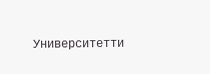Университетти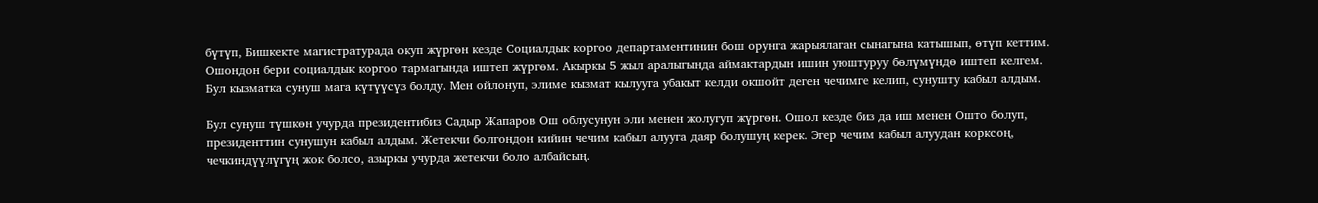бүтүп, Бишкекте магистратурада окуп жүргөн кезде Социалдык коргоо департаментинин бош орунга жарыялаган сынагына катышып, өтүп кеттим. Ошондон бери социалдык коргоо тармагында иштеп жүргөм. Акыркы 5 жыл аралыгында аймактардын ишин уюштуруу бөлүмүндө иштеп келгем. Бул кызматка сунуш мага күтүүсүз болду. Мен ойлонуп, элиме кызмат кылууга убакыт келди окшойт деген чечимге келип, сунушту кабыл алдым.

Бул сунуш түшкөн учурда президентибиз Садыр Жапаров Ош облусунун эли менен жолугуп жүргөн. Ошол кезде биз да иш менен Ошто болуп, президенттин сунушун кабыл алдым. Жетекчи болгондон кийин чечим кабыл алууга даяр болушуң керек. Эгер чечим кабыл алуудан корксоң, чечкиндүүлүгүң жок болсо, азыркы учурда жетекчи боло албайсың.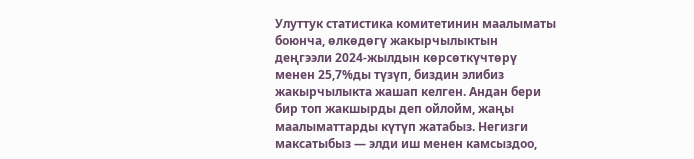Улуттук статистика комитетинин маалыматы боюнча, өлкөдөгү жакырчылыктын деңгээли 2024-жылдын көрсөткүчтөрү менен 25,7%ды түзүп, биздин элибиз жакырчылыкта жашап келген. Андан бери бир топ жакшырды деп ойлойм, жаңы маалыматтарды күтүп жатабыз. Негизги максатыбыз — элди иш менен камсыздоо,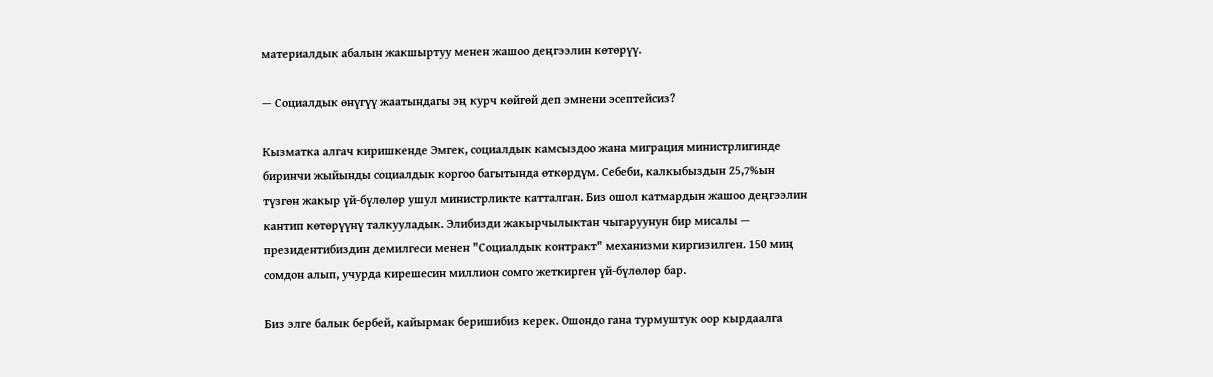материалдык абалын жакшыртуу менен жашоо деңгээлин көтөрүү.

— Социалдык өнүгүү жаатындагы эң курч көйгөй деп эмнени эсептейсиз?

Кызматка алгач киришкенде Эмгек, социалдык камсыздоо жана миграция министрлигинде биринчи жыйынды социалдык коргоо багытында өткөрдүм. Себеби, калкыбыздын 25,7%ын түзгөн жакыр үй-бүлөлөр ушул министрликте катталган. Биз ошол катмардын жашоо деңгээлин кантип көтөрүүнү талкууладык. Элибизди жакырчылыктан чыгаруунун бир мисалы — президентибиздин демилгеси менен "Социалдык контракт" механизми киргизилген. 150 миң сомдон алып, учурда кирешесин миллион сомго жеткирген үй-бүлөлөр бар.

Биз элге балык бербей, кайырмак беришибиз керек. Ошондо гана турмуштук оор кырдаалга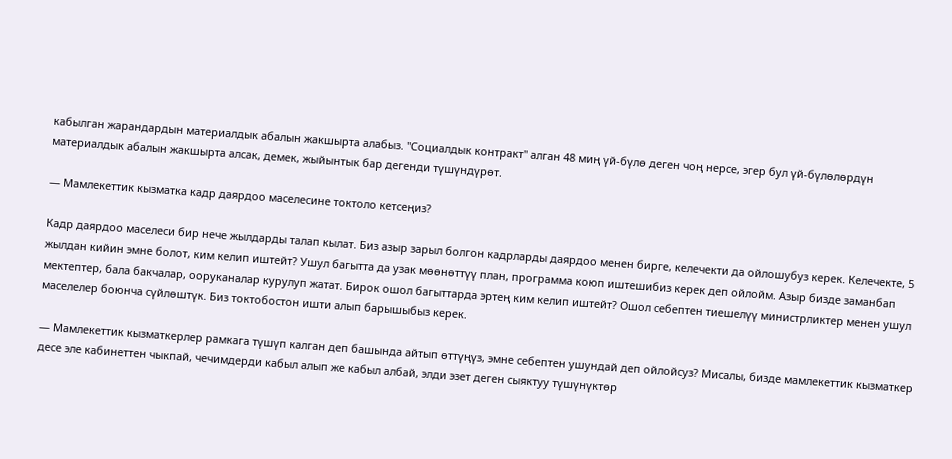кабылган жарандардын материалдык абалын жакшырта алабыз. "Социалдык контракт" алган 48 миң үй-бүлө деген чоң нерсе, эгер бул үй-бүлөлөрдүн материалдык абалын жакшырта алсак, демек, жыйынтык бар дегенди түшүндүрөт.

— Мамлекеттик кызматка кадр даярдоо маселесине токтоло кетсеңиз?

Кадр даярдоо маселеси бир нече жылдарды талап кылат. Биз азыр зарыл болгон кадрларды даярдоо менен бирге, келечекти да ойлошубуз керек. Келечекте, 5 жылдан кийин эмне болот, ким келип иштейт? Ушул багытта да узак мөөнөттүү план, программа коюп иштешибиз керек деп ойлойм. Азыр бизде заманбап мектептер, бала бакчалар, ооруканалар курулуп жатат. Бирок ошол багыттарда эртең ким келип иштейт? Ошол себептен тиешелүү министрликтер менен ушул маселелер боюнча сүйлөштүк. Биз токтобостон ишти алып барышыбыз керек.

— Мамлекеттик кызматкерлер рамкага түшүп калган деп башында айтып өттүңүз, эмне себептен ушундай деп ойлойсуз? Мисалы, бизде мамлекеттик кызматкер десе эле кабинеттен чыкпай, чечимдерди кабыл алып же кабыл албай, элди эзет деген сыяктуу түшүнүктөр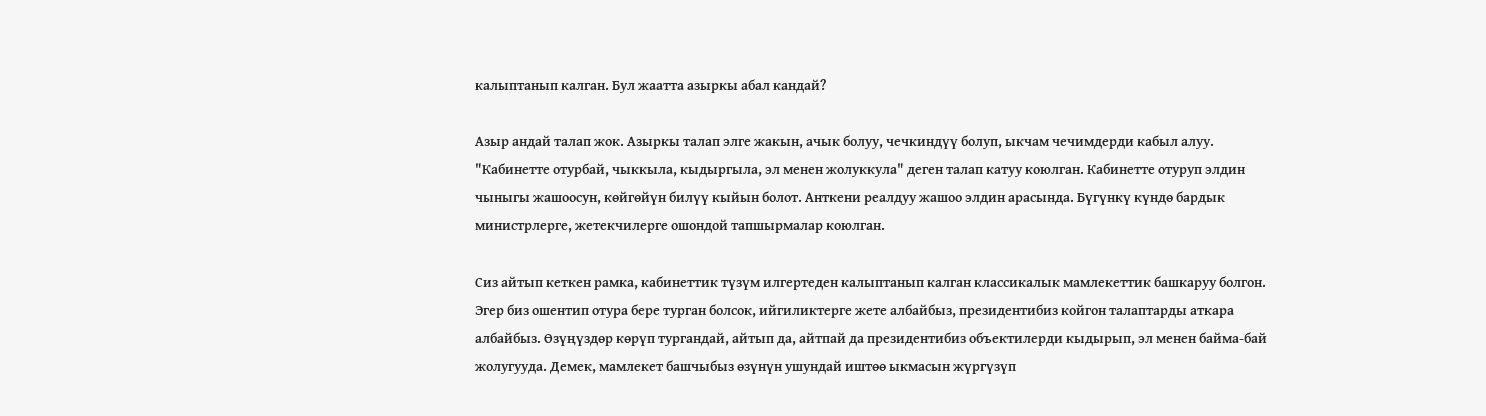калыптанып калган. Бул жаатта азыркы абал кандай?

Азыр андай талап жок. Азыркы талап элге жакын, ачык болуу, чечкиндүү болуп, ыкчам чечимдерди кабыл алуу. "Кабинетте отурбай, чыккыла, кыдыргыла, эл менен жолуккула" деген талап катуу коюлган. Кабинетте отуруп элдин чыныгы жашоосун, көйгөйүн билүү кыйын болот. Анткени реалдуу жашоо элдин арасында. Бүгүнкү күндө бардык министрлерге, жетекчилерге ошондой тапшырмалар коюлган.

Сиз айтып кеткен рамка, кабинеттик түзүм илгертеден калыптанып калган классикалык мамлекеттик башкаруу болгон. Эгер биз ошентип отура бере турган болсок, ийгиликтерге жете албайбыз, президентибиз койгон талаптарды аткара албайбыз. Өзүңүздөр көрүп тургандай, айтып да, айтпай да президентибиз объектилерди кыдырып, эл менен байма-бай жолугууда. Демек, мамлекет башчыбыз өзүнүн ушундай иштөө ыкмасын жүргүзүп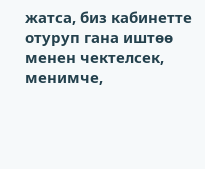жатса, биз кабинетте отуруп гана иштөө менен чектелсек, менимче,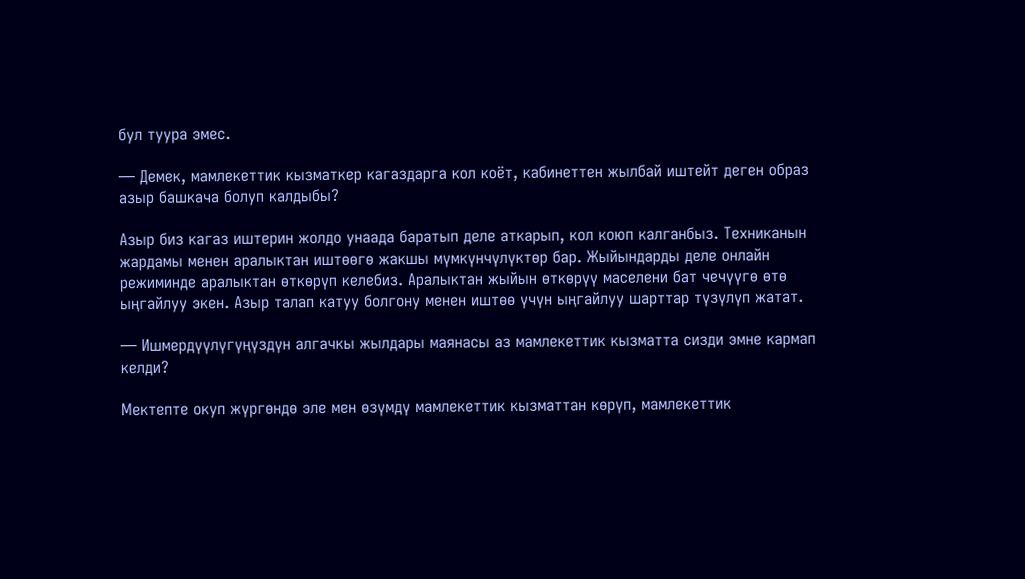бул туура эмес.

— Демек, мамлекеттик кызматкер кагаздарга кол коёт, кабинеттен жылбай иштейт деген образ азыр башкача болуп калдыбы?

Азыр биз кагаз иштерин жолдо унаада баратып деле аткарып, кол коюп калганбыз. Техниканын жардамы менен аралыктан иштөөгө жакшы мүмкүнчүлүктөр бар. Жыйындарды деле онлайн режиминде аралыктан өткөрүп келебиз. Аралыктан жыйын өткөрүү маселени бат чечүүгө өтө ыңгайлуу экен. Азыр талап катуу болгону менен иштөө үчүн ыңгайлуу шарттар түзүлүп жатат.

— Ишмердүүлүгүңүздүн алгачкы жылдары маянасы аз мамлекеттик кызматта сизди эмне кармап келди?

Мектепте окуп жүргөндө эле мен өзүмдү мамлекеттик кызматтан көрүп, мамлекеттик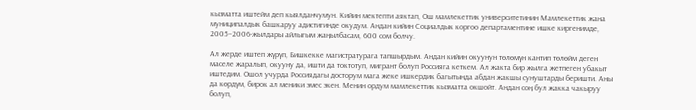кызматта иштейм деп кыялданчумун. Кийин мектепти аяктап, Ош мамлекеттик университетинин Мамлекеттик жана муниципалдык башкаруу адистигинде окудум. Андан кийин Социалдык коргоо департаментине ишке киргенимде, 2005–2006-жылдары айлыгым жаңылбасам, 600 сом болчу.

Ал жерде иштеп жүрүп, Бишкекке магистратурага тапшырдым. Андан кийин окуунун төлөмүн кантип төлөйм деген маселе жаралып, окууну да, ишти да токтотуп, мигрант болуп Россияга кеткем. Ал жакта бир жылга жетпеген убакыт иштедим. Ошол учурда Россиядагы досторум мага жеке ишкердик багытында абдан жакшы сунуштарды беришти. Аны да көрдүм, бирок ал меники эмес экен. Менин ордум мамлекеттик кызматта окшойт. Андан соң бул жакка чакыруу болуп,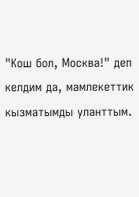"Кош бол, Москва!" деп келдим да, мамлекеттик кызматымды уланттым.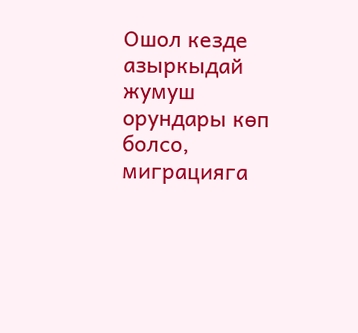Ошол кезде азыркыдай жумуш орундары көп болсо, миграцияга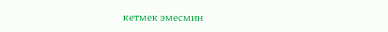кетмек эмесмин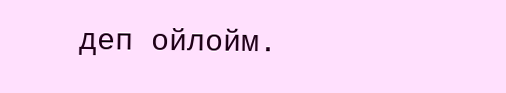деп ойлойм.